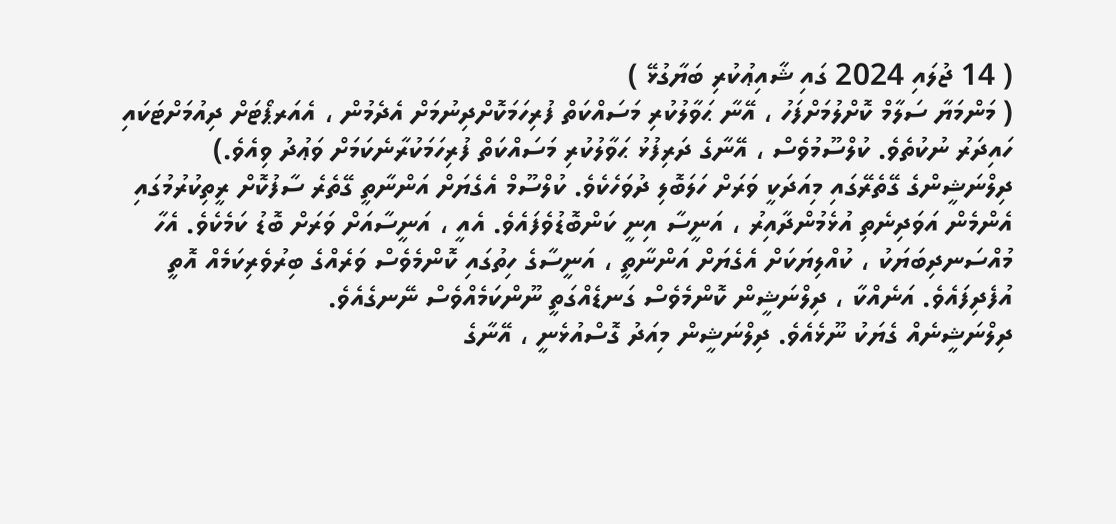( 14 ޖުލައި 2024 ގައި ޝާއިޢުކުރި ބަޔާގުޅޭ )
( މަންމަޔާ ސަލާމް ކޮށްލުމަށްފަހު ، އޭނާ ޙަވާލުކުރި މަސައްކަތް ފުރިހަމަކޮށްދިނުމަށް އެދެމުން ، އެއަރޕޯޓަށް ދިއުމަށްޓަކައި ހައިދަރު ނުކުތެވެ. ކުލްސޫމުވެސް ، އޭނާގެ ދަރިފުޅު ޙަވާލުކުރި މަސައްކަތް ފުރިހަމަކުރާނެކަމަށް ވަޢުދު ވިއެވެ.)
ދިލްނަޝީންގެ ގޭތެރޭގައި މިއަދަކީ ވަރަށް ހަލަބޮލި ދުވަހެކެވެ. ކުލްސޫމް އެގެޔަށް އަންނާތީ ގޭތެރެ ސާފުކޮށް ރީތިކުރުމުގައި އެންމެން އަވަދިނެތި އުޅެމުންދާއިރު ، އަނީސާ އިނީ ކަންބޮޑުވެފައެވެ. އެއީ ، އަނީސާއަށް ވަރަށް ބޮޑު ކަމެކެވެ. އެހާ މުއްސަނދިބަޔަކު ، ކުއްލިޔަކަށް އެގެޔަށް އަންނާތީ ، އަނީސާގެ ހިތުގައި ކޮންމެވެސް ވަރެއްގެ ބިރުވެރިކަމެއް އޮތީ އުފެދިފައެވެ. އަނެއްކާ ، ދިލްނަޝީން ކޮންމެވެސް ގަނޑެއްގަތީ ނޫންކަމެއްވެސް ނޭނގެއެވެ.
ދިލްނަޝީނެއް ގެޔަކު ނޫޅެއެވެ. ދިލްނަޝީން މިއަދު ގޮސްއުޅެނީ ، އޭނާގެ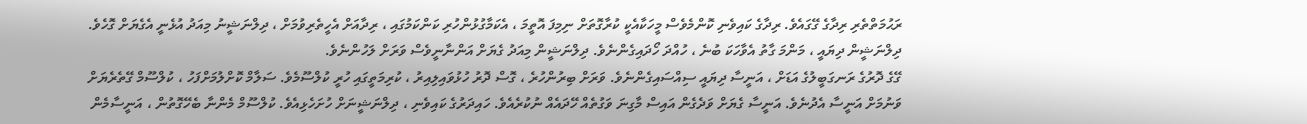ރަޙުމަތްތެރި ރިދާގެ ގޭގައެވެ. ރިދާގެ ކައިވެނި ކޮންމެވެސް މީހަކާއެކީ ކުރާގޮތަށް ނިމިފަ އޮތީމަ ، އެކަމާގުޅުންހުރި ކަންކަމުގައި ، ރިދާއަށް އެހީތެރިވުމަށް ، ދިލްނަޝީނު މިއަދު އުޅެނީ އެގެޔަށް ގޮހެވެ. ދިލްނަޝީން ދިޔައީ ، މަންމަ ގާތު އެވާހަކަ ބުނެ ، ހުއްދަ ހޯދައިގެންނެވެ. ދިލްނަޝީން މިއަދު ގެޔަށް އަންނާނީވެސް ވަރަށް ލަހުންނެވެ.
ގޭގެ ދޮރުގެ ރަނގަބީލުގެ އަޑަށް ، އަނީސާ ދިޔައީ ސިއްސައިގެންނެވެ. ވަރަށް ބިރުންހުރެ ، ގޮސް ދޮރު ހުޅުވައިލިއިރު ، ކުރިމަތީގައި ހުރީ ކުލްސޫމެވެ. ސަލާމް ކޮށްލުމަށްފަހު ، ކުލްސޫމް ގޭތެރެޔަށް ވަނުމަށް އަނީސާ އެދުނެވެ. އަނީސާ ގެޔަށް ވަދެގެން އައިސް މާގިނަ ވަގުތެއް ހޭދައެއް ނުކުރެއެވެ. ހައިދަރުގެ ކައިވެނި ، ދިލްނަޝީނަށް ހުށަހެޅިއެވެ. ކުލްސޫމް މެންނާ ބެހޭގޮތުން ، އަނީސާމެން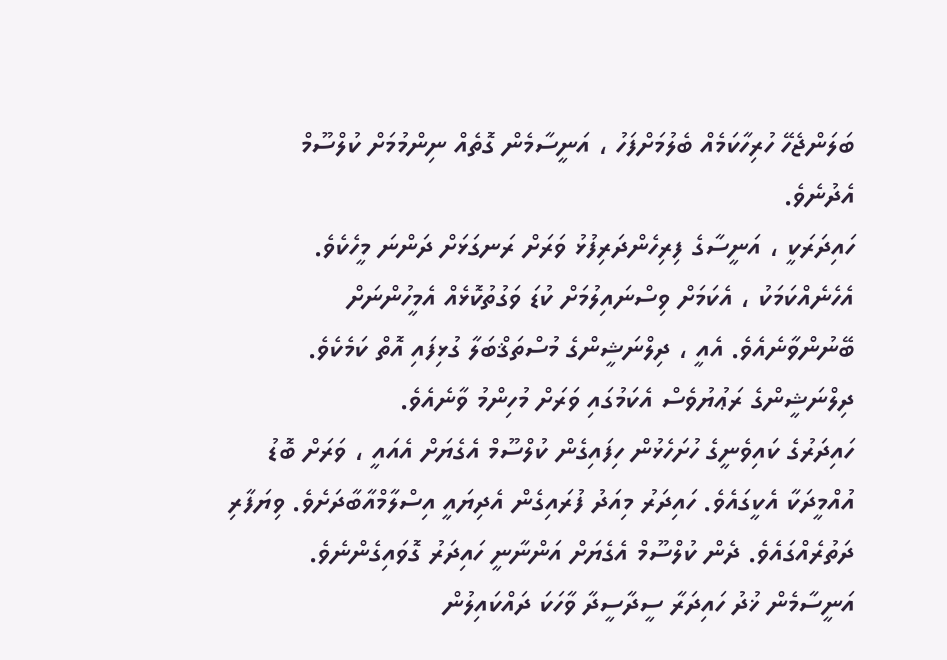ބަލަންޖެހޭ ހުރިހާކަމެއް ބެލުމަށްފަހު ، އަނީސާމެން ގޮތެއް ނިންމުމަށް ކުލްސޫމް އެދުނެވެ.
ހައިދަރަކީ ، އަނީސާގެ ފިރިހެންދަރިފުޅު ވަރަށް ރަނގަޅަށް ދަންނަ މީހެކެވެ. އެހެނެއްކަމަކު ، އެކަމަށް ވިސްނައިލުމަށް ކުޑަ ވަގުތުކޮޅެއް އެމީހުންނަށް ބޭނުންވާނެއެވެ. އެއީ ، ދިލްނަޝީންގެ މުސްތަޤްބަލާ ގުޅިފައި އޮތް ކަމެކެވެ. ދިލްނަޝީންގެ ރަޢުޔުވެސް އެކަމުގައި ވަރަށް މުހިންމު ވާނެއެވެ.
ހައިދަރުގެ ކައިވެނީގެ ހުށަހެޅުން ހިފައިގެން ކުލްސޫމް އެގެޔަށް އެއައީ ، ވަރަށް ބޮޑު އުއްމީދަކާ އެކީގައެވެ. ހައިދަރު މިއަދު ފުރައިގެން އެދިޔައީ އިސްލާމްއާބާދަށެވެ. ވިޔަފާރި ދަތުރެއްގައެވެ. ދެން ކުލްސޫމް އެގެޔަށް އަންނާނީ ހައިދަރު ގޮވައިގެންނެވެ. އަނީސާމެން ޚުދު ހައިދަރާ ސީދާސީދާ ވާހަކަ ދައްކައިލުން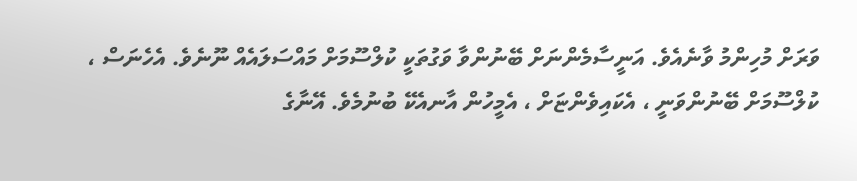ވަރަށް މުހިންމު ވާނެއެވެ. އަނީސާމެންނަށް ބޭނުންވާ ވަގުތަކީ ކުލްސޫމަށް މައްސަލައެއް ނޫނެވެ. އެހެނަސް ، ކުލްސޫމަށް ބޭނުންވަނީ ، އެކައިވެންޏަށް ، އެމީހުން އާނއެކޭ ބުނުމެވެ. އޭނާގެ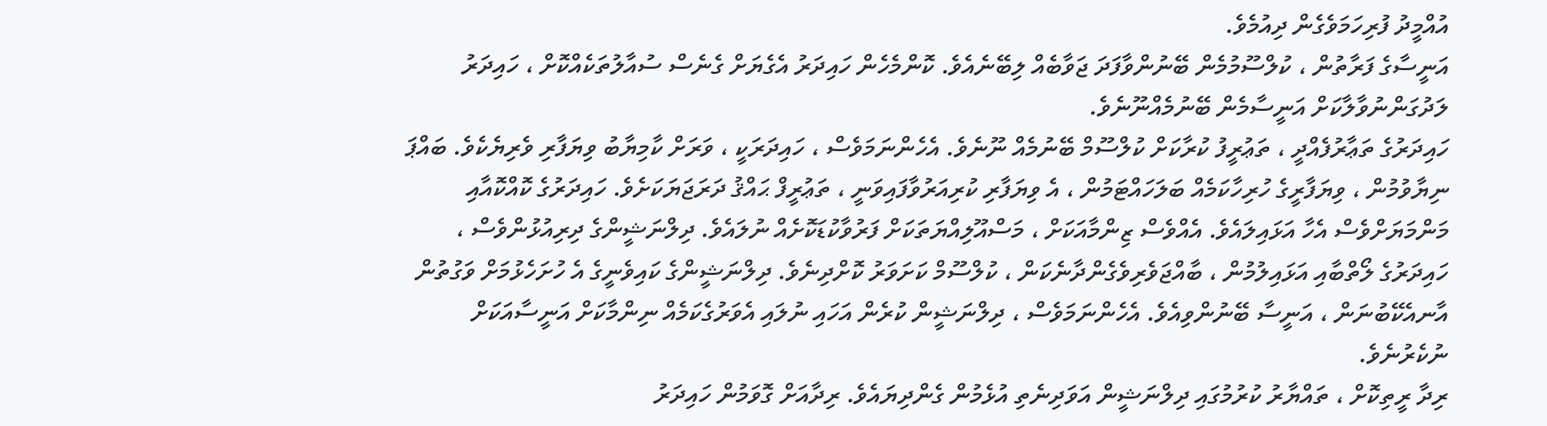އުއްމީދު ފުރިހަމަވެގެން ދިއުމެވެ.
އަނީސާގެ ފަރާތުން ، ކުލްސޫމުމެން ބޭނުންވާފަދަ ޖަވާބެއް ލިބޭނެއެވެ. ކޮންމެހެން ހައިދަރު އެގެޔަށް ގެނެސް ސުއާލުތަކެއްކޮށް ، ހައިދަރު ލަދުގަންނުވާލާކަށް އަނީސާމެން ބޭނުމެއްނޫނެވެ.
ހައިދަރުގެ ތަޢާރުފެއްދީ ، ތަޢުރީފު ކުރާކަށް ކުލްސޫމް ބޭނުމެއް ނޫނެވެ. އެހެންނަމަވެސް ، ހައިދަރަކީ ، ވަރަށް ކާމިޔާބު ވިޔަފާރި ވެރިޔެކެވެ. ބައްޕަ ނިޔާވުމުން ، ވިޔަފާރީގެ ހުރިހާކަމެއް ބަލަހައްޓަމުން ، އެ ވިޔަފާރި ކުރިއަރުވާފައިވަނީ ، ތަޢުރީފް ޙައްޤު ދަރަޖަޔަކަށެވެ. ހައިދަރުގެ ކޮއްކޮއާއި މަންމަޔަށްވެސް އެހާ އަޅައިލައެވެ. އެއްވެސް ޒިންމާއަކަށް ، މަސްއޫލިއްޔަތަކަށް ފަރުވާކުޑަކޮށެއް ނުލައެވެ. ދިލްނަޝީންގެ ދިރިއުޅުންވެސް ، ހައިދަރުގެ ލޯތްބާއި އަޅައިލުމުން ، ބާއްޖަވެރިވެގެންދާނެކަން ، ކުލްސޫމް ކަށަވަރު ކޮށްދިނެވެ. ދިލްނަޝީންގެ ކައިވެނީގެ އެ ހުށަހެޅުމަށް ވަގުތުން އާނއެކޭބުނަން ، އަނީސާ ބޭނުންވިއެވެ. އެހެންނަމަވެސް ، ދިލްނަޝީން ކުރެން އަހައި ނުލައި އެވަރުގެކަމެއް ނިންމާކަށް އަނީސާއަކަށް ނުކެރުނެވެ.
ރިދާ ރީތިކޮށް ، ތައްޔާރު ކުރުމުގައި ދިލްނަޝީން އަވަދިނެތި އުޅެމުން ގެންދިޔައެވެ. ރިދާއަށް ގޮވަމުން ހައިދަރު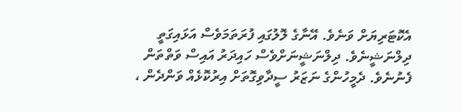އެކޮޓަރިޔަށް ވަނެވެ. އޭނާގެ ލޮލުގައި ފުރަތަމަވެސް އަޅައިގަތީ ދިލްނަޝީނެވެ. ދިލްނަޝީނަށްވެސް ހައިދަރު އައިސް ވަތްތަން ފެނުނެވެ. ދެމީހުންގެ ނަޒަރު ސީދާވިގޮތަށް އިރުކޮޅެއް ވަންދެން ،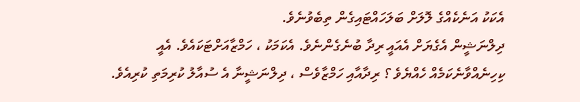އެކަކު އަނެކެއްގެ ލޮލަށް ބަލަހައްޓައިގެން ތިބެވުނެވެ.
ދިލްނަޝީން އެގެޔަށް އެއައީ ރިދާ ބުނެގެންނެވެ. އެކަމަކު ، ހަމްޒާއަށްޓަކައެވެ. އެއީ ކިހިނެއްވާނެކަމެއް ހެއްޔެވެ ؟ ރިދާއާއި ހަމްޒާވެސް ، ދިލްނަޝީނާ އެ ސުއާލު ކުރިމަތި ކުރިއެވެ.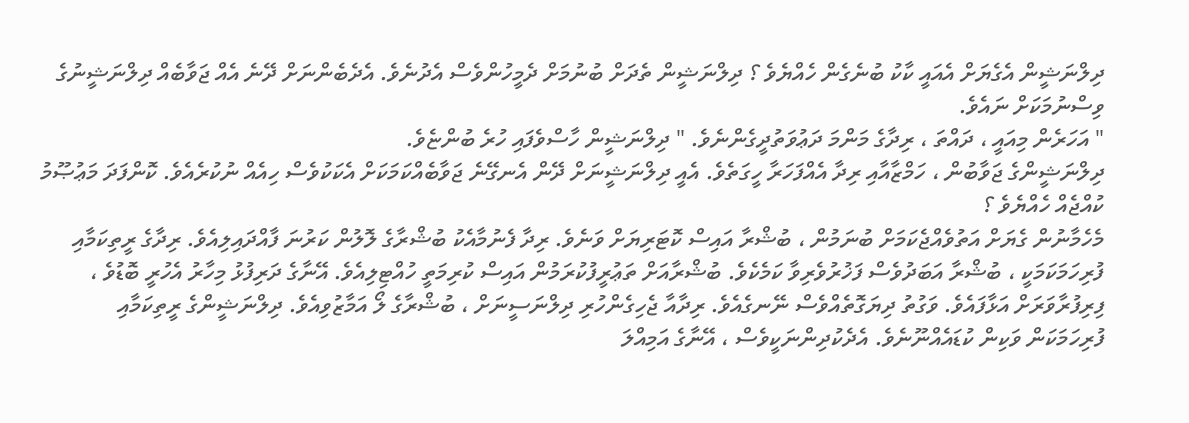ދިލްނަޝީން އެގެޔަށް އެއައީ ކާކު ބުނެގެން ހެއްޔެވެ ؟ ދިލްނަޝީން ތެދަށް ބުނުމަށް ދެމީހުންވެސް އެދުނެވެ. އެދެބެންނަށް ދޭނެ އެއް ޖަވާބެއް ދިލްނަޝީނުގެ ވިސްނުމަކަށް ނައެވެ.
" އަހަރެން މިއައީ ، ދައްތަ ، ރިދާގެ މަންމަ ދަޢުވަތުދީގެންނެވެ. " ދިލްނަޝީން ހާސްވެފައި ހުރެ ބުންޏެވެ.
ދިލްނަޝީންގެ ޖަވާބުން ، ހަމްޒާއާއި ރިދާ އެއްފަހަރާ ހީގަތެވެ. އެއީ ދިލްނަޝީނަށް ދޭން އެނގޭނެ ޖަވާބެއްކަމަކަށް އެކަކުވެސް ހިއެއް ނުކުރެއެވެ. ކޮންފަދަ މަޢުޞޫމު ކުއްޖެއް ހެއްޔެވެ ؟
މެހެމާނުން ގެޔަށް އަތުވެއްޖެކަމަށް ބުނަމުން ، ބުޝްރާ އައިސް ކޮޓަރިޔަށް ވަނެވެ. ރިދާ ފެނުމާއެކު ބުޝްރާގެ ލޮލުން ކަރުނަ ފާއްދައިލިއެވެ. ރިދާގެ ރީތިކަމާއި ފުރިހަމަކަމަކީ ، ބުޝްރާ އަބަދުވެސް ފަޚުރުވެރިވާ ކަމެކެވެ. ބުޝްރާއަށް ތަޢުރީފުކުރަމުން އައިސް ކުރިމަތީ ހުއްޓިލިއެވެ. އޭނާގެ ދަރިފުޅު މިހާރު އެހުރީ ބޮޑުވެ ، ފިރިފުރާވަރަށް އަޅާފައެވެ. ވަގުތު ދިޔަގޮތެއްވެސް ނޭނގެއެވެ. ރިދާއާ ޖެހިގެންހުރި ދިލްނަސީނަށް ، ބުޝްރާގެ ލޯ އަމާޒުވިއެވެ. ދިލްނަޝީންގެ ރީތިކަމާއި ފުރިހަމަކަން ވަކިން ކުޑައެއްނޫނެވެ. އެދެކުދިންނަކީވެސް ، އޭނާގެ އަމިއްލަ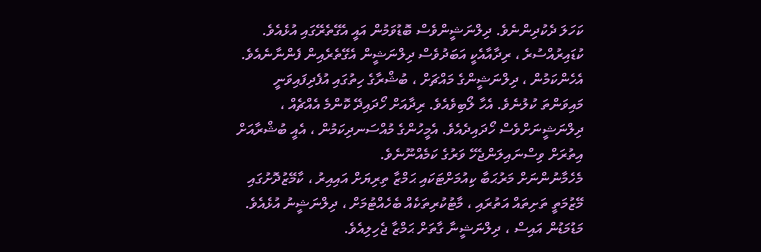ކަހަލަ ދެކުދިންނެވެ. ދިލްނަޝީންވެސް ބޮޑުވަމުން އައީ އެގޭތެރޭގައި އުޅެއެވެ. ކުޑައިރުއްސުރެ ، ރިދާއާއެކީ އަބަދުވެސް ދިލްނަޝީން އެގޭތެރެއިން ފެންނާނެއެވެ. އެހެންކަމުން ، ދިލްނަޝީންގެ މައްޗަށް ، ބުޝްރާގެ ހިތުގައި އުފެދިފައިވަނީ މައިވަންތަ ކުލުނެވެ. އެހާ ލޯބިވެއެވެ. ރިދާއަށް ހޯދައިދޭ ކޮންމެ އެއްޗެއް ، ދިލްނަޝީނަށްވެސް ހޯދައިދެއެވެ. އެމީހުންގެ މުއްސަނދިކަމުން ، އެއީ ބުޝްރާއަށް އިތުރަށް ވިސްނައިލަންޖެހޭ ވަރުގެ ކަމެއްނޫނެވެ.
މެހެމާނުންނަށް މަރުޙަބާ ކިއުމަށްޓަކައި ޙަމްޒާ ތިރިޔަށް އައިއިރު ، ކާމޭޒުދޮށުގައި މޭޒުމަތީ ތަށިތައް އަތުރައި ، މާޓުކުރިތަކެއް ބެހެއްޓުމަށް ، ދިލްނަޝީނު އުޅެއެވެ. މަޑުމަޑުން އައިސް ، ދިލްނަޝީނާ ގާތަށް ޙަމްޒާ ޖެހިލިއެވެ.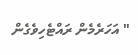" އަހަރެމެން ރައްޓެހިވެގެން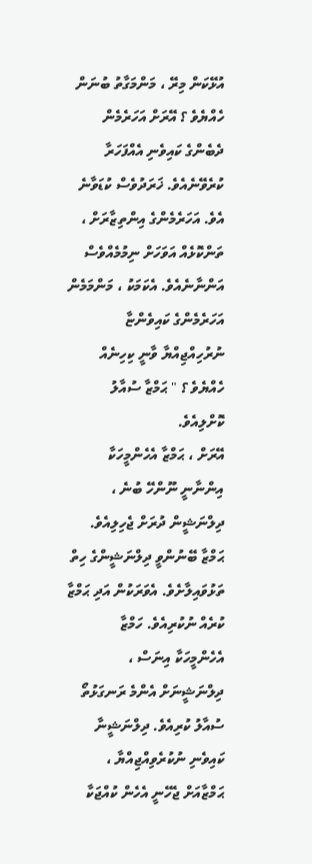އުޅޭކަން މިރޭ ، މަންމަގާތު ބުނަން ހެއްޔެވެ ؟ އޭރަށް އަހަރެމެން ދެބެންގެ ކައިވެނި އެއްފަހަރާ ކުރެވޭނެއެވެ. ޚަރަދުވެސް ކުޑަވާނެ އެވެ. އަހަރެމެންގެ އިންތިޒާރަށް ، ތަންކޮޅެއް އަވަހަށް ނިމުމެއްވެސް އަންނާނެއެވެ. އެކަމަކު ، މަންމަމެން އަހަރެމެންގެ ކައިވެންޏާ ނުރުހިއްޖިއްޔާ ވާނީ ކިހިނެއް ހެއްޔެވެ ؟ " ޙަމްޒާ ސުއާލު ކޮށްލިއެވެ.
އޭރަށް ، ޙަމްޒާ އެހެންމީހަކާ އިންނާނީ ނޫންހޭ ބުނެ ، ދިލްނަޝީން ދުރަށް ޖެހިލިއެވެ. ޙަމްޒާ ބޭނުންވީ ދިލްނަޝީންގެ ހިތް ތަޅުވައިލާށެވެ. އެވަރަކުން އަދި ޙަމްޒާ ކުރެއް ނުކުރިއެވެ. ހަމްޒާ އެހެންމީހަކާ އިނަސް ، ދިލްނަޝީނަށް އެންމެ ރަނގަޅުތޯ ސުއާލު ކުރިއެވެ. ދިލްނަޝީނާ ކައިވެނި ނުކުރެވިއްޖިއްޔާ ، ޙަމްޒާއަށް ޖެހޭނީ އެހެން ކުއްޖަކާ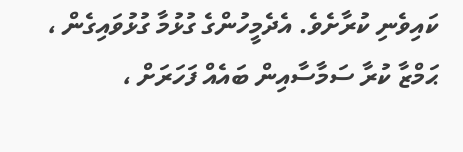ކައިވެނި ކުރާށެވެ. އެދެމީހުންގެ ގުޅުމާ ގުޅުވައިގެން ، ޙަމްޒާ ކުރާ ސަމާސާއިން ބައެއް ފަހަރަށް ،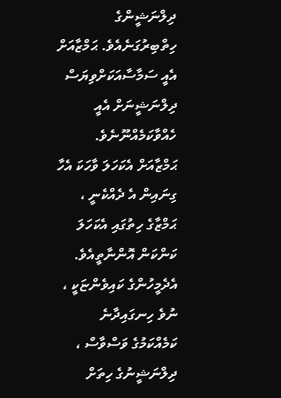ދިލްނަޝީންގެ ހިތްބިރުގަނެއެވެ. ޙަމްޒާއަށް އެއީ ސަމާސާއަކަށްވިޔަސް ދިލްނަޝީނަށް އެއީ ހެއްވާކަމެއްނޫނެވެ. ޙަމްޒާއަށް އެކަހަލަ ވާހަކަ އެހާ ގިނައިން އެ ދެއްކެނީ ، ޙަމްޒާގެ ހިތުގައި އެކަހަލަ ކަންކަން އޮންނާތީއެވެ. އެދެމީހުންގެ ކައިވެންޏަކީ ، ނުވެ ހިނގައިދާނެ ކަމެއްކަމުގެ ވަސްވާސް ، ދިލްނަޝީނުގެ ހިތަށް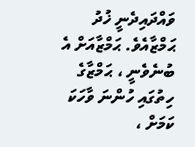ވައްދައިދެނީ ޚުދު ޙަމްޒާއެވެ. ޙަމްޒާއަށް އެ ބުނެވެނީ ، ޙަމްޒާގެ ހިތުގައި ހުންނަ ވާހަކަ ކަމަށް ،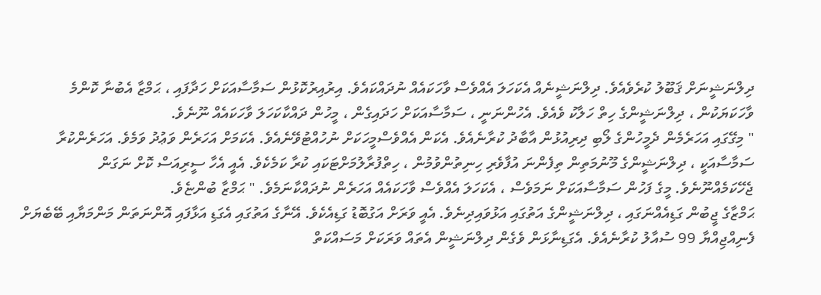ދިލްނަޝީނަށް ޤަބޫލު ކުރެވެއެވެ. ދިލްނަޝީނެއް އެކަހަލަ އެއްވެސް ވާހަކައެއް ނުދައްކައެވެ. އިރުއިރުކޮޅުން ސަމާސާއަކަށް ހަދާފައި ، ޙަމްޒާ އެބުނާ ކޮންމެ ވާހަކަޔަކުން ، ދިލްނަޝީންގެ ހިތް ހަލާކު ވެއެވެ. އެހުންނަނީ ، ސަމާސާއަކަށް ހަދައިގެން ، މީހުން ދައްކާކަހަލަ ވާހަކައެއް ނޫނެވެ.
" މިގޭގައި އަހަރެމެން ދެމީހުންގެ ލޯބި ދިރިއުޅުން އާބާދު ކުރާނެއެވެ. އެކަން އެއްވެސްމީހަކަށް ނުހުއްޓުވޭނެއެވެ. އެކަމަށް އަހަރެން ވަޢުދު ވަމެވެ. އަހަރެންކުރާ ސަމާސާއަކީ ، ދިލްނަޝީންގެ މޫނުމަތިން ތިފެންނަ އުފާވެރި ހިނިތުންވުމުން ، ހިތްފުރާލުމަށްޓަކައި ކުރާ ކަމެކެވެ. އެއީ އެހާ ސީރިއަސް ކޮށް ނަގަން ޖެހޭކަމެއްނޫނެވެ. މީގެ ފަހުން ސަމާސާއަކަށް ނަމަވެސް ، އެކަހަލަ އެއްވެސް ވާހަކައެއް އަހަރެން ނުދައްކާނަމެވެ. " ޙަމްޒާ ބުންޏެވެ.
ޙަމްޒާގެ ޖީބުން ގަޑިއެއްނަގައި ، ދިލްނަޝީންގެ އަތުގައި އަޅުވައިދިނެވެ. އެއީ ވަރަށް އަގުބޮޑު ގަޑިއެކެވެ. އޭނާގެ އަތުގައި އެގަޑި އަޅާފައި އޮންނަތަން މަންމަޔާއި ބޭބެޔަށް ފެނިއްޖިއްޔާ 99 ސުއާލު ކުރާނެއެވެ. އެގަޑިނާޅަން ވެގެން ދިލްނަޝީން އެތައް ވަރަކަށް މަސައްކަތް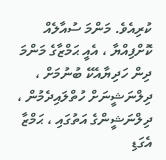ކުރިއެވެ. މަންމަ ސުއާލެއް ކޮށްފިއްޔާ ، އެއީ ޙަމްޒާގެ މަންމަ ދިން ހަދިޔާއެކޭ ބުނުމަށް ، ދިލްނަޝީނަށް ހުތްލައިދެމުން ، ދިލްނަޝީންގެ އަތުގައި ، ޙަމްޒާ އެގަޑި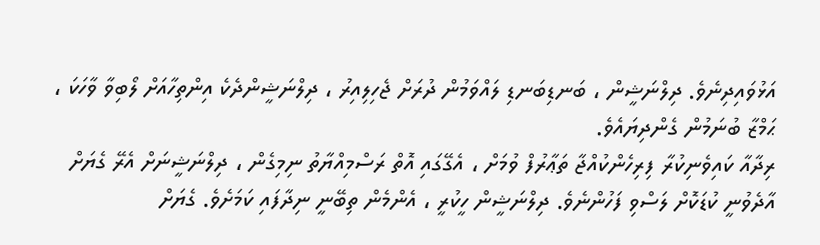އަޅުވައިދިނެވެ. ދިލްނަޝީން ، ބަނޑިބަނޑި ލައްވަމުން ދުރަށް ޖެހިލިއިރު ، ދިލްނަޝީންދެކެ އިންތިހާއަށް ލޯބިވާ ވާހަކަ ، ޙަމްޒާ ބުނަމުން ގެންދިޔައެވެ.
ރިދާއާ ކައިވެނިކުރާ ފިރިހެންކުއްޖާ ތަޢާރުފް ވުމަށް ، އެގޭގައި އޮތް ރަސްމިއްޔާތު ނިމިގެން ، ދިލްނަޝީނަށް އެރޭ ގެޔަށް އާދެވުނީ ކުޑަކޮށް ލަސްވި ފަހުންނެވެ. ދިލްނަޝީން ހީކުރީ ، އެންމެން ތިބޭނީ ނިދާފައި ކަމަށެވެ. ގެޔަށް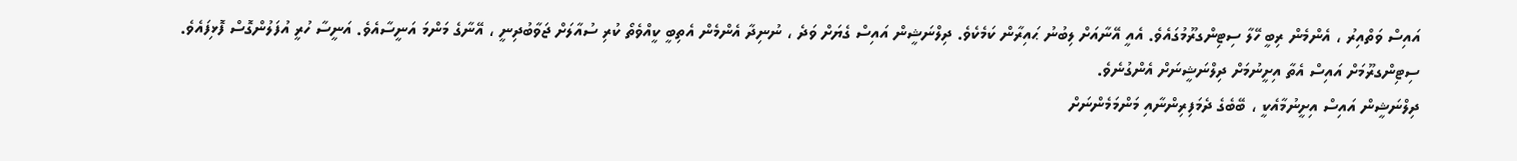އައިސް ވަތްއިރު ، އެންމެން ރިބީ ހޭލާ ސިޓިންގރޫމުގައެވެ. އެއީ އޭނާއަށް ލިބުނު ޙައިރާން ކަމެކެވެ. ދިލްނަޝީން އައިސް ގެޔަށް ވަދެ ، ނުނިދާ އެންމެން އެތިބީ ކީއްވެތޯ ކުރި ސުއާލަށް ޖަވާބުދިނީ ، އޭނާގެ މަންމަ އަނީސާއެވެ. އަނީސާ ހުރީ އުފަލުންގޮސް ފޮޅިފައެވެ. ސިޓިންގރޫމަށް އައިސް އެތާ އިށީނުމަށް ދިލްނަޝީނަށް އެންގުނެވެ.
ދިލްނަޝީން އައިސް އިށީނުމާއެކީ ، ބޭބެގެ ދެމަފިރިންނާއި މަންމަމެންނަށް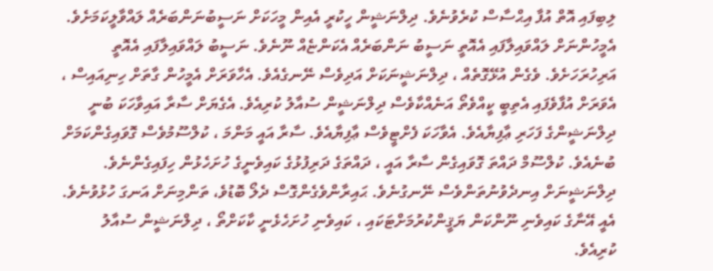ލިބިފައި އޮތް އުފާ އިޙްސާސް ކުރެވުނެވެ. ދިލްނަޝީން ހީކުރީ އެއިން މީހަކަށް ނަސީބުނަންބަރެއް ލައްވާލީކަމަށެވެ.
އެމީހުންނަށް ލައްވައިލާފައި އެއޮތީ ނަސީބު ނަންބަރެއް އެކަންޏެއް ނޫނެވެ. ނަސީބު ލައްވައިލާފައި އެއޮތީ އަރިހުރަހަށެވެ. ވެގެން އުޅޭގޮތެއް ، ދިލްނަޝީނަކަށް އަދިވެސް ނޭނގެއެވެ. އެހާވަރަށް އެމީހުން ގާތަށް ހިނިއައިސް ، އެވަރަށް އުފާވެފައި އެތިބީ ކީއްވެތޯ އަނެއްކާވެސް ދިލްނަޝީން ސުއާލު ކުރިއެވެ. އެގެޔަށް ސާރާ އައިވާހަކަ ބުނީ ދިލްނަޝީންގެ ފަހަރި ޢާފިޔާއެވެ. އެވާހަކަ ފެށްޓީވެސް ޢާފިޔާއެވެ. ސާރާ އައީ މަންމަ ، ކުލްސޫމުވެސް ގޮވައިގެންކަމަށް ބުނެއެވެ. ކުލްސޫމް ދައްތަ ގޮވައިގެން ސާރާ އައީ ، ދައްތަގެ ދަރިފުޅުގެ ކައިވެނީގެ ހުށަހެޅުން ހިފައިގެންނެވެ. ދިލްނަޝީނަށް އިނދެވުނުތަންވެސް ނޭނގުނެވެ. ޙައިރާންވެގެންގޮސް ދެލޯ ބޮޑުވެ، ތަންމިނަށް އަނގަ ހުޅުވުނެވެ. އެއީ އޭނާގެ ކައިވެނި ނޫންކަން ޔަޤީންކުރުމަށްޓަކައި ، ކައިވެނި ހުށަހެޅެނީ ކާކަށްތޯ ، ދިލްނަޝީން ސުއާލު ކުރިއެވެ.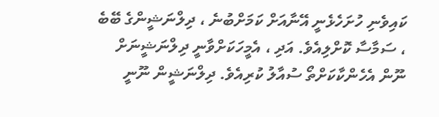ކައިވެނި ހުށަހެޅެނީ އޭނާއަށް ކަމަށްބުނެ ، ދިލްނަޝީންގެ ބޭބެ ، ސަމާސާ ކޮށްލިއެވެ. އަދި ، އެމީހަކަށްވާނީ ދިލްނަޝީނަށް ނޫން އެހެންކާކަށްތޯ ސުއާލު ކުރިއެވެ. ދިލްނަޝީން ނޫނީ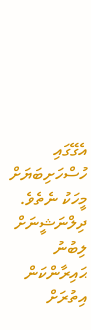އެގޭގައި ހުސްހަށިބަޔަށް މީހަކު ނެތެވެ. ދިލްނަޝީނަށް ލިބުނު ޙައިރާންކަން އިތުރަށް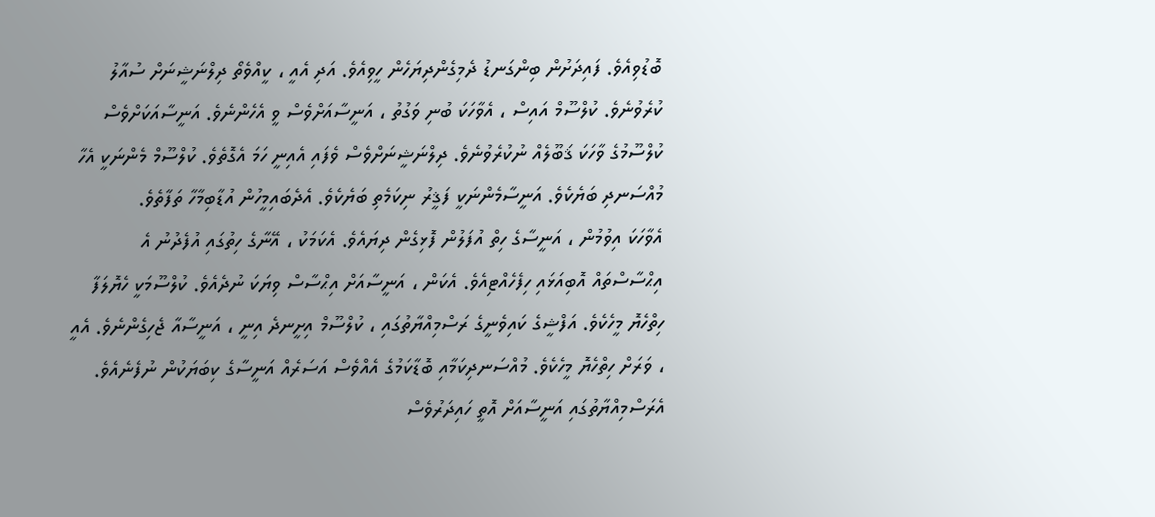ބޮޑުވިއެވެ. ފައިދަށުން ބިންގަނޑު ދެމިގެންދިޔަހެން ހީވިއެވެ. އަދި އެއީ ، ކީއްވެތޯ ދިލްނަޝީނަށް ސުއާލު ކުރެވުނެވެ. ކުލްސޫމް އައިސް ، އެވާހަކަ ބުނި ވަގުތު ، އަނީސާއަށްވެސް ވީ އެހެންނެވެ. އަނީސާއަކަށްވެސް ކުލްސޫމުގެ ވާހަކަ ޤަބޫލެއް ނުކުރެވުނެވެ. ދިލްނަޝީނަށްވެސް ވެފައި އެއިނީ ހަމަ އެގޮތެވެ. ކުލްސޫމް މެންނަކީ އެހާ މުއްސަނދި ބަޔެކެވެ. އަނީސާމެންނަކީ ފަޤީރު ނިކަމެތި ބަޔެކެވެ. އެދެބައިމީހުން އުޑާބިމާހާ ތަފާތެވެ.
އެވާހަކަ އިވުމުން ، އަނީސާގެ ހިތް އުފަލުން ފޮޅިގެން ދިޔައެވެ. އެކަމަކު ، އޭނާގެ ހިތުގައި އުފެދުނު އެ އިޙްސާސްތައް އޮބިއަޅައި ހިފެހެއްޓިއެވެ. އެކަން ، އަނީސާއަށް އިޙްސާސް ވިޔަކަ ނުދެއެވެ. ކުލްސޫމަކީ ހެޔޮލަފާ ހިތްހެޔޮ މީހެކެވެ. އަފްޝީގެ ކައިވެނީގެ ރަސްމިއްޔާތުގައި ، ކުލްސޫމް އިށީނދެ އިނީ ، އަނީސާއާ ޖެހިގެންނެވެ. އެއީ ، ވަރަށް ހިތްހެޔޮ މީހެކެވެ. މުއްސަނދިކަމާއި ބޮޑާކަމުގެ އެއްވެސް އަސަރެއް އަނީސާގެ ކިބަޔަކުން ނުފެނެއެވެ. އެރަސްމިއްޔާތުގައި އަނީސާއަށް އޮތީ ހައިދަރުވެސް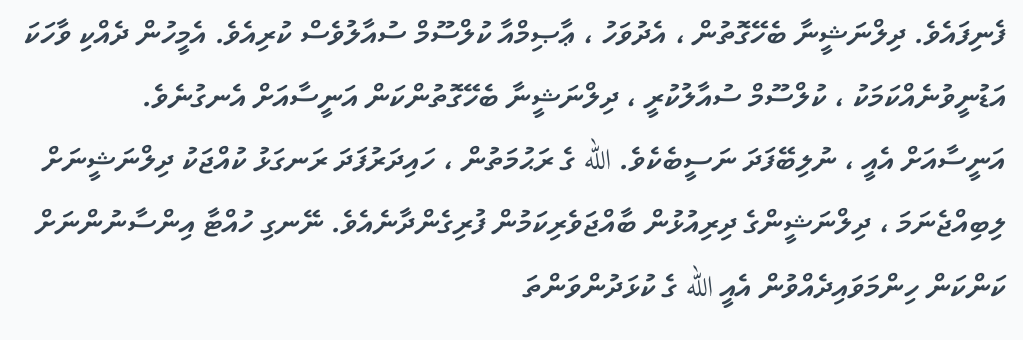ފެނިފައެވެ. ދިލްނަޝީނާ ބެހޭގޮތުން ، އެދުވަހު ، ޢާޞިމްއާ ކުލްސޫމް ސުއާލުވެސް ކުރިއެވެ. އެމީހުން ދެއްކި ވާހަކަ އަޑުނީވުނެއްކަމަކު ، ކުލްސޫމް ސުއާލުކުރީ ، ދިލްނަޝީނާ ބެހޭގޮތުންކަން އަނީސާއަށް އެނގުނެވެ.
އަނީސާއަށް އެއީ ، ނުލިބޭފަދަ ނަސީބެކެވެ. الله ގެ ރަޙުމަތުން ، ހައިދަރުފަދަ ރަނގަޅު ކުއްޖަކު ދިލްނަޝީނަށް ލިބިއްޖެނަމަ ، ދިލްނަޝީންގެ ދިރިއުޅުން ބާއްޖަވެރިކަމުން ފުރިގެންދާނެއެވެ. ނޭނގި ހުއްޓާ އިންސާނުންނަށް ކަންކަން ހިންމަވައިދެއްވުން އެއީ الله ގެ ކުޅަދުންވަންތަ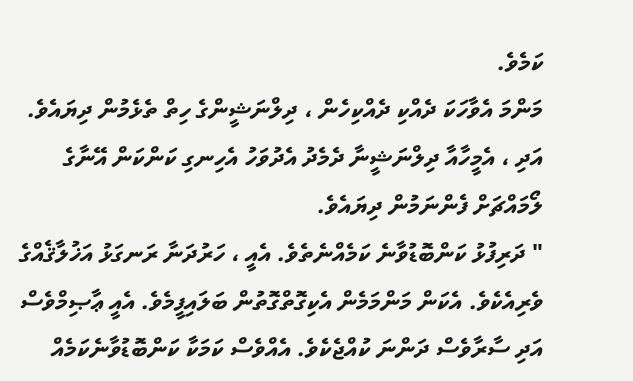ކަމެވެ.
މަންމަ އެވާހަކަ ދެއްކި ދެއްކިހެން ، ދިލްނަޝީންގެ ހިތް ތެޅެމުން ދިޔައެވެ. އަދި ، އެމީހާއާ ދިލްނަޝީނާ ދެމެދު އެދުވަހު އެހިނގި ކަންކަން އޭނާގެ ލޯމައްޗަށް ފެންނަމުން ދިޔައެވެ.
" ދަރިފުޅު ކަންބޮޑުވާނެ ކަމެއްނެތެވެ. އެއީ ، ހަރުދަނާ ރަނގަޅު އަޚުލާޤެއްގެ ވެރިއެކެވެ. އެކަން މަންމަމެން އެކިގޮތްގޮތުން ބަލައިފީމެވެ. އެއީ ޢާޞިމްވެސް އަދި ސާރާވެސް ދަންނަ ކުއްޖެކެވެ. އެއްވެސް ކަމަކާ ކަންބޮޑުވާނެކަމެއް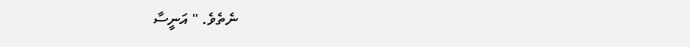ނެތެވެ. " އަނީސާ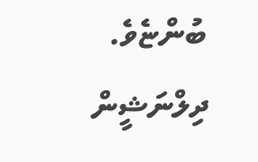ބުންޏެވެ.
ދިލްނަޝީން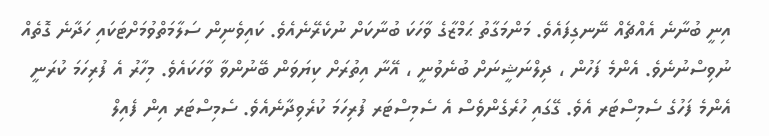އިނީ ބުނާނެ އެއްޗެއް ނޭނގިފައެވެ. މަންމަގާތު ޙަމްޒާގެ ވާހަކަ ބުނާކަށް ނުކެރޭނެއެވެ. ކައިވެނިން ސަލާމަތްވުމަށްޓަކައި ހަދާނެ ގޮތެއް ނުވިސްނުނެވެ. އެންމެ ފަހުން ، ދިލްނަޝީނަށް ބުނެވުނީ ، އޭނާ އިތުރަށް ކިޔަވަން ބޭނުންވާ ވާހަކައެވެ. މިހާރު އެ ފުރިހަމަ ކުރަނީ އެންމެ ފަހުގެ ސެމިސްޓަރ އެވެ. ގޭގައި ހުރެގެންވެސް އެ ސެމިސްޓަރ ފުރިހަމަ ކުރެވިދާނެއެވެ. ސެމިސްޓަރ އިން ފެއިލް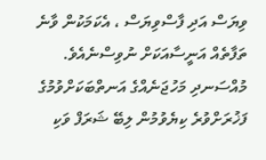ވިޔަސް އަދި ފާސްވިޔަސް ، އެކަމަކުން ވާނެ ތަފާތެއް އަނީސާއަކަށް ނުވިސްނެއެވެ. މުއްސަނދި މަހުޖަނެއްގެ އަނތްބަކަށްވުމުގެ ފަޚުރަށްވުރެ ކިޔެވުމުން ލިބޭ ޝަރަފް ވަކި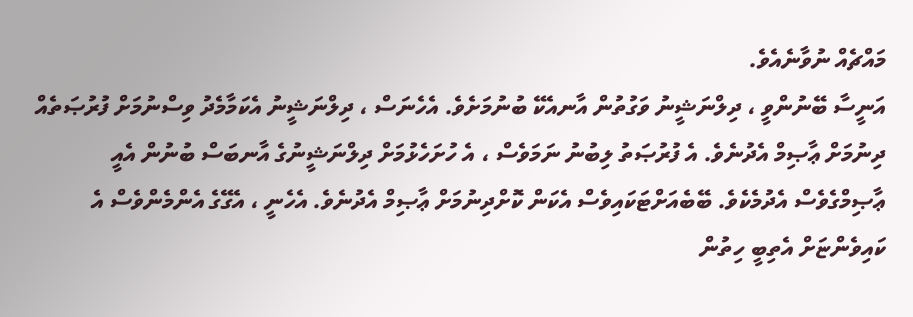މައްޗެއް ނުވާނެއެވެ.
އަނީސާ ބޭނުންވީ ، ދިލްނަޝީނު ވަގުތުން އާނއެކޭ ބުނުމަށެވެ. އެހެނަސް ، ދިލްނަޝީނު އެކަމާމެދު ވިސްނުމަށް ފުރުޞަތެއް ދިނުމަށް ޢާޞިމް އެދުނެވެ. އެ ފުރުޞަތު ލިބުނު ނަމަވެސް ، އެ ހުށަހެޅުމަށް ދިލްނަޝީނުގެ އާނބަސް ބުނުން އެއީ ޢާޞިމްގެވެސް އެދުމެކެވެ. ބޭބެއަށްޓަކައިވެސް އެކަން ކޮށްދިނުމަށް ޢާޞިމް އެދުނެވެ. އެހެނީ ، އެގޭގެ އެންމެންވެސް އެ ކައިވެންޏަށް އެތިބީ ހިތުން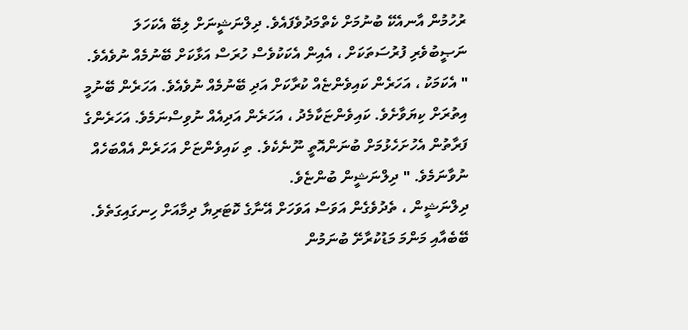ރުހުމުން އާނއެކޭ ބުނުމަށް ކެތްމަދުވެފައެވެ. ދިލްނަޝީނަށް ލިބޭ އެކަހަލަ ނަޞީބުވެރި ފުރުސަތަކަށް ، އެއިން އެކަކުވެސް ހުރަސް އަޅާކަށް ބޭނުމެއް ނުވެއެވެ.
" އެކަމަކު ، އަހަރެން ކައިވެންޏެއް ކުރާކަށް އަދި ބޭނުމެއް ނުވެއެވެ. އަހަރެން ބޭނުމީ އިތުރަށް ކިޔަވާށެވެ. ކައިވެންޏަކާމެދު ، އަހަރެން އަދިއެއް ނުވިސްނަމެވެ. އަހަރެންގެ ފަރާތުން އެހުށަހެޅުމަށް ބުނަންއޮތީ ނޫނެކެވެ. ތި ކައިވެންޏަށް އަހަރެން އެއްބަހެއް ނުވާނަމެވެ. " ދިލްނަޝީން ބުންޏެވެ.
ދިލްނަޝީން ، ތެދުވެގެން އަވަސް އަވަހަށް އޭނާގެ ކޮޓަރިޔާ ދިމާއަށް ހިނގައިގަތެވެ. ބޭބެއާއި މަންމަ މަޑުކުރާށޭ ބުނަމުން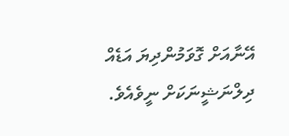އޭނާއަށް ގޮވަމުންދިޔަ އަޑެއް ދިލްނަޝީނަކަށް ނީވެއެވެ.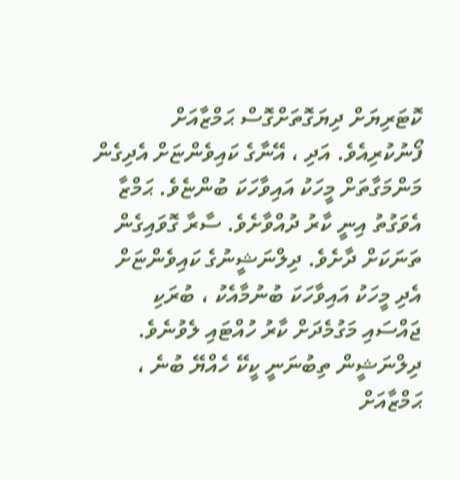ކޮޓަރިޔަށް ދިޔަގޮތަށްގޮސް ޙަމްޒާއަށް ފޯނުކުރިއެވެ. އަދި ، އޭނާގެ ކައިވެންޏަށް އެދިގެން މަންމަގާތަށް މީހަކު އައިވާހަކަ ބުންޏެވެ. ޙަމްޒާ އެވަގުތު އިނީ ކާރު ދުއްވާށެވެ. ސާރާ ގޮވައިގެން ތަނަކަށް ދާށެވެ. ދިލްނަޝީނުގެ ކައިވެންޏަށް އެދި މީހަކު އައިވާހަކަ ބުނުމާއެކު ، ބުރަކި ޖައްސައި މަގުމެދަށް ކާރު ހުއްޓައި ލެވުނެވެ. ދިލްނަޝީން ތިބުނަނީ ކީކޭ ހެއްޔޭ ބުނެ ، ޙަމްޒާއަށް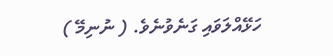ހަޅޭއްލަވައި ގަނެވުނެވެ. ( ނުނިމޭ )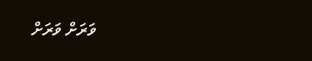ވަރަށް ވަރަށް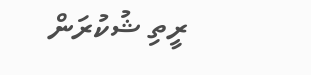ރީތި ޝުކުރަން